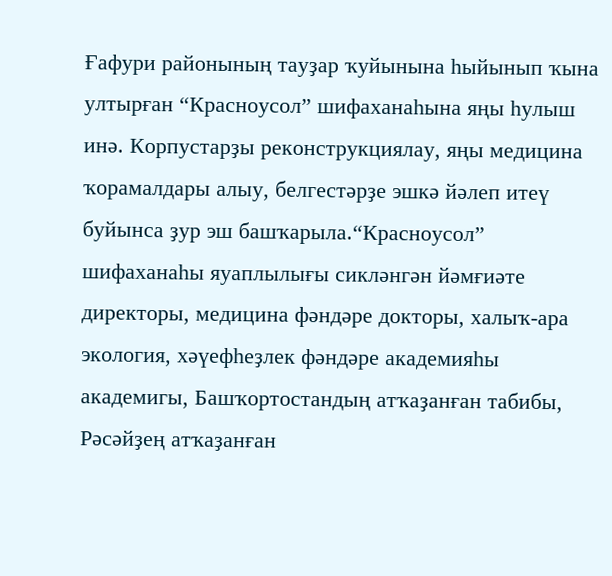Ғафури районының тауҙар ҡуйынына һыйынып ҡына ултырған “Красноусол” шифаханаһына яңы һулыш инә. Корпустарҙы реконструкциялау, яңы медицина ҡорамалдары алыу, белгестәрҙе эшкә йәлеп итеү буйынса ҙур эш башҡарыла.“Красноусол” шифаханаһы яуаплылығы сикләнгән йәмғиәте директоры, медицина фәндәре докторы, халыҡ-ара экология, хәүефһеҙлек фәндәре академияһы академигы, Башҡортостандың атҡаҙанған табибы, Рәсәйҙең атҡаҙанған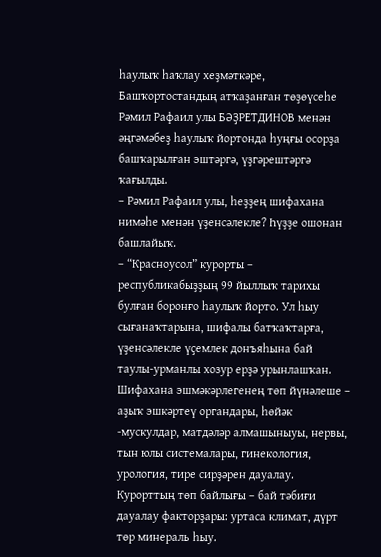һаулыҡ һаҡлау хеҙмәткәре, Башҡортостандың атҡаҙанған төҙөүсеһе Рәмил Рафаил улы БӘҘРЕТДИНОВ менән әңгәмәбеҙ һаулыҡ йортонда һуңғы осорҙа башҡарылған эштәргә, үҙгәрештәргә ҡағылды.
– Рәмил Рафаил улы, һеҙҙең шифахана нимәһе менән үҙенсәлекле? Һүҙҙе ошонан башлайыҡ.
– “Красноусол” курорты – республикабыҙҙың 99 йыллыҡ тарихы булған боронғо һаулыҡ йорто. Ул һыу сығанаҡтарына, шифалы батҡаҡтарға, үҙенсәлекле үҫемлек донъяһына бай таулы-урманлы хозур ерҙә урынлашҡан.
Шифахана эшмәкәрлегенең төп йүнәлеше – аҙыҡ эшкәртеү органдары, һөйәк -мускулдар, матдәләр алмашыныуы, нервы, тын юлы системалары, гинекология, урология, тире сирҙәрен дауалау.
Курорттың төп байлығы – бай тәбиғи дауалау факторҙары: уртаса климат, дүрт төр минераль һыу.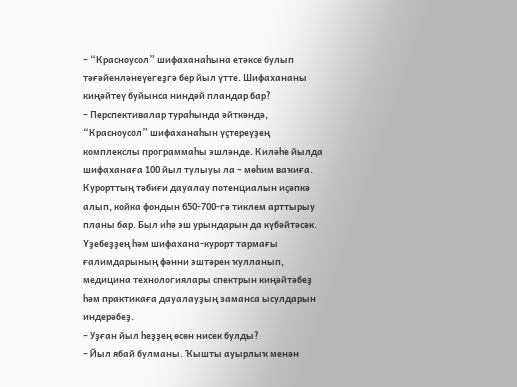– “Красноусол” шифаханаһына етәксе булып тәғәйенләнеүегеҙгә бер йыл үтте. Шифахананы киңәйтеү буйынса ниндәй пландар бар?
– Перспективалар тураһында әйткәндә, “Красноусол” шифаханаһын үҫтереүҙең комплекслы программаһы эшләнде. Киләһе йылда шифаханаға 100 йыл тулыуы ла – мөһим ваҡиға. Курорттың тәбиғи дауалау потенциалын иҫәпкә алып, койка фондын 650-700-гә тиклем арттырыу планы бар. Был иһә эш урындарын да күбәйтәсәк. Үҙебеҙҙең һәм шифахана-курорт тармағы ғалимдарының фәнни эштәрен ҡулланып, медицина технологиялары спектрын киңәйтәбеҙ һәм практикаға дауалауҙың заманса ысулдарын индерәбеҙ.
– Уҙған йыл һеҙҙең өсөн нисек булды?
– Йыл ябай булманы. Ҡышты ауырлыҡ менән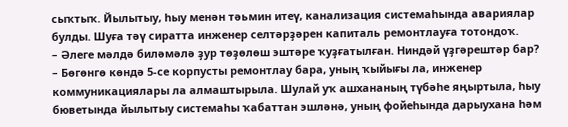сыҡтыҡ. Йылытыу, һыу менән тәьмин итеү, канализация системаһында авариялар булды. Шуға тәү сиратта инженер селтәрҙәрен капиталь ремонтлауға тотондоҡ.
– Әлеге мәлдә биләмәлә ҙур төҙөлөш эштәре ҡуҙғатылған. Ниндәй үҙгәрештәр бар?
– Бөгөнгө көндә 5-се корпусты ремонтлау бара, уның ҡыйығы ла, инженер коммуникациялары ла алмаштырыла. Шулай уҡ ашхананың түбәһе яңыртыла, һыу бюветында йылытыу системаһы ҡабаттан эшләнә, уның фойеһында дарыухана һәм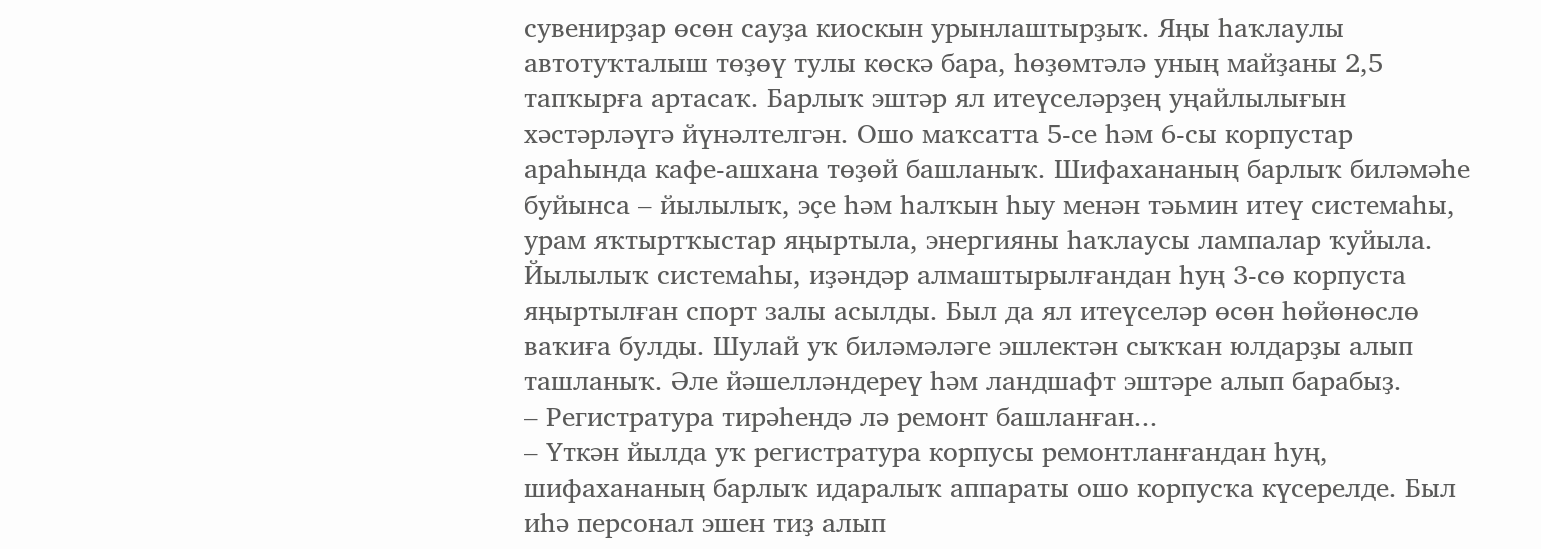сувенирҙар өсөн сауҙа киоскын урынлаштырҙыҡ. Яңы һаҡлаулы автотуҡталыш төҙөү тулы көскә бара, һөҙөмтәлә уның майҙаны 2,5 тапҡырға артасаҡ. Барлыҡ эштәр ял итеүселәрҙең уңайлылығын хәстәрләүгә йүнәлтелгән. Ошо маҡсатта 5-се һәм 6-сы корпустар араһында кафе-ашхана төҙөй башланыҡ. Шифахананың барлыҡ биләмәһе буйынса – йылылыҡ, эҫе һәм һалҡын һыу менән тәьмин итеү системаһы, урам яҡтыртҡыстар яңыртыла, энергияны һаҡлаусы лампалар ҡуйыла. Йылылыҡ системаһы, иҙәндәр алмаштырылғандан һуң 3-сө корпуста яңыртылған спорт залы асылды. Был да ял итеүселәр өсөн һөйөнөслө ваҡиға булды. Шулай уҡ биләмәләге эшлектән сыҡҡан юлдарҙы алып ташланыҡ. Әле йәшелләндереү һәм ландшафт эштәре алып барабыҙ.
– Регистратура тирәһендә лә ремонт башланған...
– Үткән йылда уҡ регистратура корпусы ремонтланғандан һуң, шифахананың барлыҡ идаралыҡ аппараты ошо корпусҡа күсерелде. Был иһә персонал эшен тиҙ алып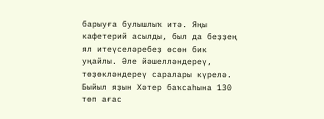барыуға булышлыҡ итә. Яңы кафетерий асылды, был да беҙҙең ял итеүселәребеҙ өсөн бик уңайлы. Әле йәшелләндереү, төҙөкләндереү саралары күрелә. Быйыл яҙын Хәтер баҡсаһына 130 төп ағас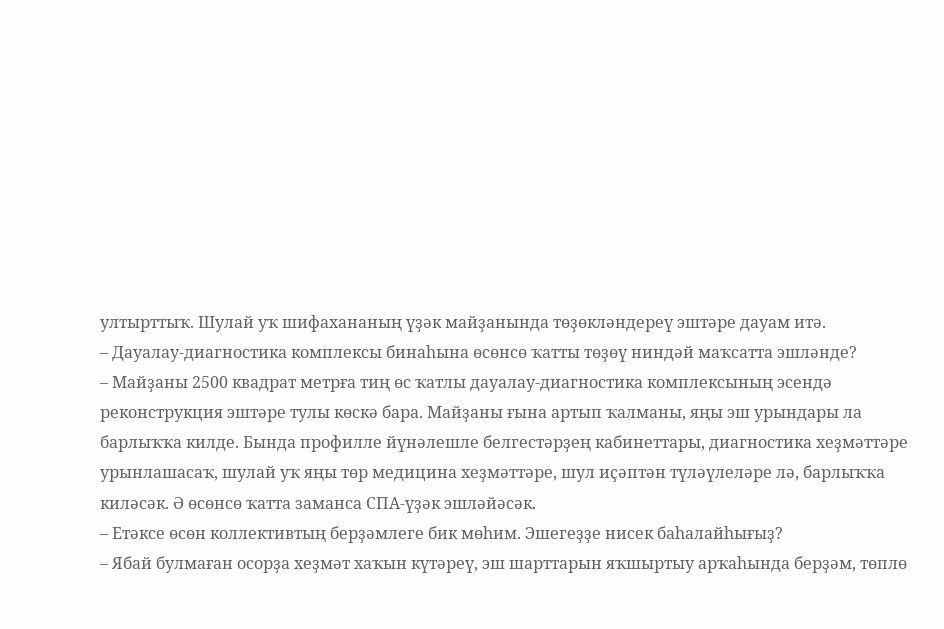ултырттыҡ. Шулай уҡ шифахананың үҙәк майҙанында төҙөкләндереү эштәре дауам итә.
– Дауалау-диагностика комплексы бинаһына өсөнсө ҡатты төҙөү ниндәй маҡсатта эшләнде?
– Майҙаны 2500 квадрат метрға тиң өс ҡатлы дауалау-диагностика комплексының эсендә реконструкция эштәре тулы көскә бара. Майҙаны ғына артып ҡалманы, яңы эш урындары ла барлыҡҡа килде. Бында профилле йүнәлешле белгестәрҙең кабинеттары, диагностика хеҙмәттәре урынлашасаҡ, шулай уҡ яңы төр медицина хеҙмәттәре, шул иҫәптән түләүлеләре лә, барлыҡҡа киләсәк. Ә өсөнсө ҡатта заманса СПА-үҙәк эшләйәсәк.
– Етәксе өсөн коллективтың берҙәмлеге бик мөһим. Эшегеҙҙе нисек баһалайһығыҙ?
– Ябай булмаған осорҙа хеҙмәт хаҡын күтәреү, эш шарттарын яҡшыртыу арҡаһында берҙәм, төплө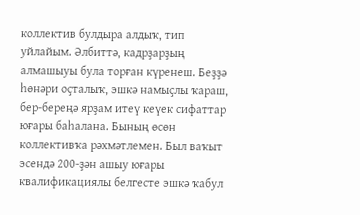коллектив булдыра алдыҡ, тип уйлайым. Әлбиттә, кадрҙарҙың алмашыуы була торған күренеш. Беҙҙә һөнәри оҫталыҡ, эшкә намыҫлы ҡараш, бер-береңә ярҙам итеү кеүек сифаттар юғары баһалана. Бының өсөн коллективҡа рәхмәтлемен. Был ваҡыт эсендә 200-ҙән ашыу юғары квалификациялы белгесте эшкә ҡабул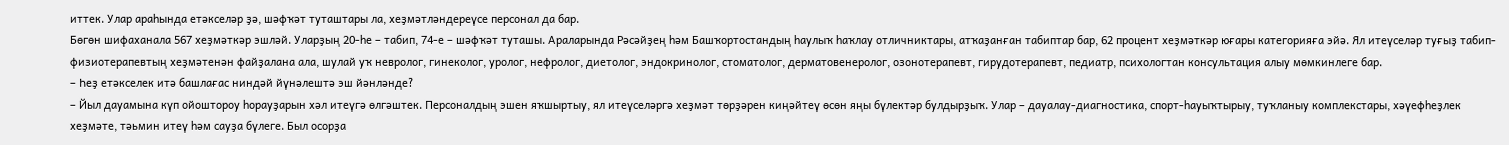иттек. Улар араһында етәкселәр ҙә, шәфҡәт туташтары ла, хеҙмәтләндереүсе персонал да бар.
Бөгөн шифаханала 567 хеҙмәткәр эшләй. Уларҙың 20-һе – табип, 74-е – шәфҡәт туташы. Араларында Рәсәйҙең һәм Башҡортостандың һаулыҡ һаҡлау отличниктары, атҡаҙанған табиптар бар, 62 процент хеҙмәткәр юғары категорияға эйә. Ял итеүселәр туғыҙ табип-физиотерапевтың хеҙмәтенән файҙалана ала, шулай уҡ невролог, гинеколог, уролог, нефролог, диетолог, эндокринолог, стоматолог, дерматовенеролог, озонотерапевт, гирудотерапевт, педиатр, психологтан консультация алыу мөмкинлеге бар.
– Һеҙ етәкселек итә башлағас ниндәй йүнәлештә эш йәнләнде?
– Йыл дауамына күп ойоштороу һорауҙарын хәл итеүгә өлгәштек. Персоналдың эшен яҡшыртыу, ял итеүселәргә хеҙмәт төрҙәрен киңәйтеү өсөн яңы бүлектәр булдырҙыҡ. Улар – дауалау-диагностика, спорт-һауыҡтырыу, туҡланыу комплекстары, хәүефһеҙлек хеҙмәте, тәьмин итеү һәм сауҙа бүлеге. Был осорҙа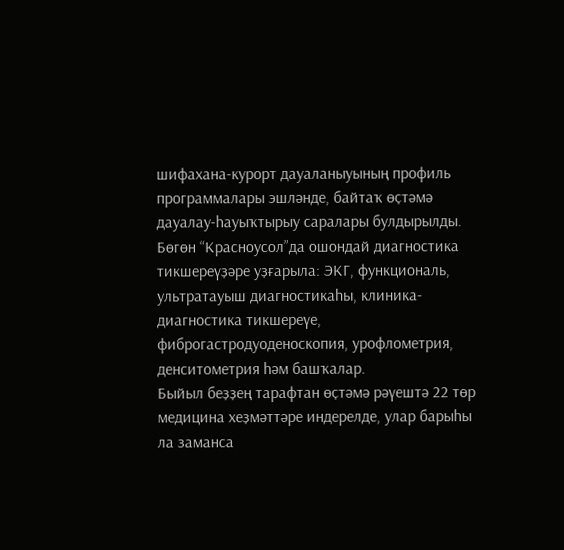шифахана-курорт дауаланыуының профиль программалары эшләнде, байтаҡ өҫтәмә дауалау-һауыҡтырыу саралары булдырылды.
Бөгөн “Красноусол”да ошондай диагностика тикшереүҙәре уҙғарыла: ЭКГ, функциональ, ультратауыш диагностикаһы, клиника-диагностика тикшереүе, фиброгастродуоденоскопия, урофлометрия, денситометрия һәм башҡалар.
Быйыл беҙҙең тарафтан өҫтәмә рәүештә 22 төр медицина хеҙмәттәре индерелде, улар барыһы ла заманса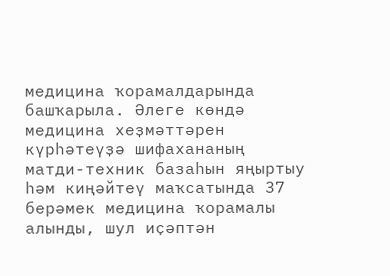медицина ҡорамалдарында башҡарыла. Әлеге көндә медицина хеҙмәттәрен күрһәтеүҙә шифахананың матди-техник базаһын яңыртыу һәм киңәйтеү маҡсатында 37 берәмек медицина ҡорамалы алынды, шул иҫәптән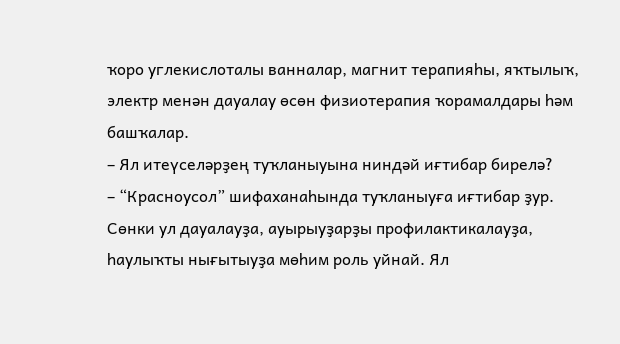ҡоро углекислоталы ванналар, магнит терапияһы, яҡтылыҡ, электр менән дауалау өсөн физиотерапия ҡорамалдары һәм башҡалар.
– Ял итеүселәрҙең туҡланыуына ниндәй иғтибар бирелә?
– “Красноусол” шифаханаһында туҡланыуға иғтибар ҙур. Сөнки ул дауалауҙа, ауырыуҙарҙы профилактикалауҙа, һаулыҡты нығытыуҙа мөһим роль уйнай. Ял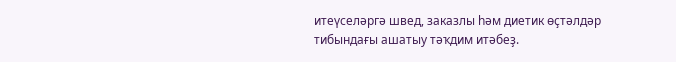итеүселәргә швед, заказлы һәм диетик өҫтәлдәр тибындағы ашатыу тәҡдим итәбеҙ.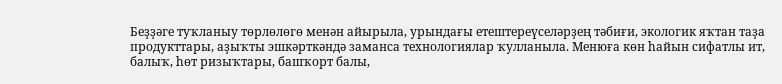Беҙҙәге туҡланыу төрлөлөгө менән айырыла, урындағы етештереүселәрҙең тәбиғи, экологик яҡтан таҙа продукттары, аҙыҡты эшкәрткәндә заманса технологиялар ҡулланыла. Менюға көн һайын сифатлы ит, балыҡ, һөт ризыҡтары, башҡорт балы,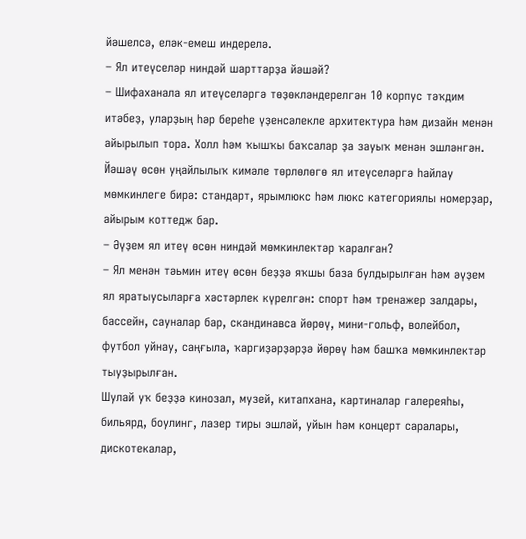йәшелсә, еләк-емеш индерелә.
– Ял итеүселәр ниндәй шарттарҙа йәшәй?
– Шифаханала ял итеүселәргә төҙөкләндерелгән 10 корпус тәҡдим итәбеҙ, уларҙың һәр береһе үҙенсәлекле архитектура һәм дизайн менән айырылып тора. Холл һәм ҡышҡы баҡсалар ҙа зауыҡ менән эшләнгән.
Йәшәү өсөн уңайлылыҡ кимәле төрлөлөгө ял итеүселәргә һайлау мөмкинлеге бирә: стандарт, ярымлюкс һәм люкс категориялы номерҙар, айырым коттедж бар.
– Әүҙем ял итеү өсөн ниндәй мөмкинлектәр ҡаралған?
– Ял менән тәьмин итеү өсөн беҙҙә яҡшы база булдырылған һәм әүҙем ял яратыусыларға хәстәрлек күрелгән: спорт һәм тренажер залдары, бассейн, сауналар бар, скандинавса йөрөү, мини-гольф, волейбол, футбол уйнау, саңғыла, ҡаргиҙәрҙәрҙә йөрөү һәм башҡа мөмкинлектәр тыуҙырылған.
Шулай уҡ беҙҙә кинозал, музей, китапхана, картиналар галереяһы, бильярд, боулинг, лазер тиры эшләй, уйын һәм концерт саралары, дискотекалар,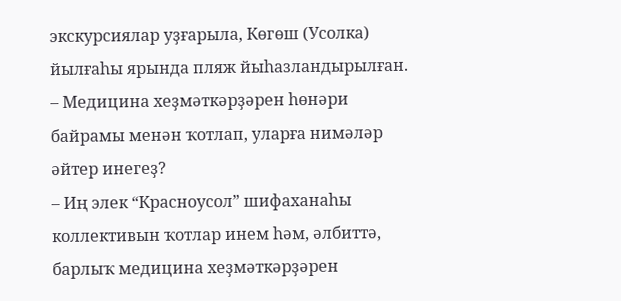экскурсиялар уҙғарыла, Көгөш (Усолка) йылғаһы ярында пляж йыһазландырылған.
– Медицина хеҙмәткәрҙәрен һөнәри байрамы менән ҡотлап, уларға нимәләр әйтер инегеҙ?
– Иң элек “Красноусол” шифаханаһы коллективын ҡотлар инем һәм, әлбиттә, барлыҡ медицина хеҙмәткәрҙәрен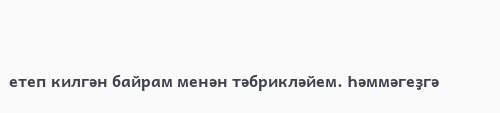етеп килгән байрам менән тәбрикләйем. Һәммәгеҙгә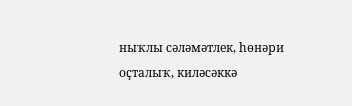ныҡлы сәләмәтлек, һөнәри оҫталыҡ, киләсәккә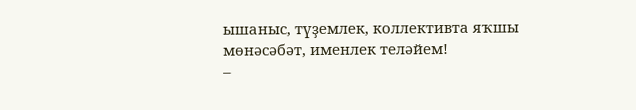ышаныс, түҙемлек, коллективта яҡшы мөнәсәбәт, именлек теләйем!
–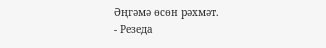Әңгәмә өсөн рәхмәт.
- Резеда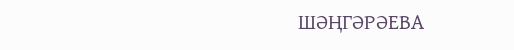ШӘҢГӘРӘЕВА